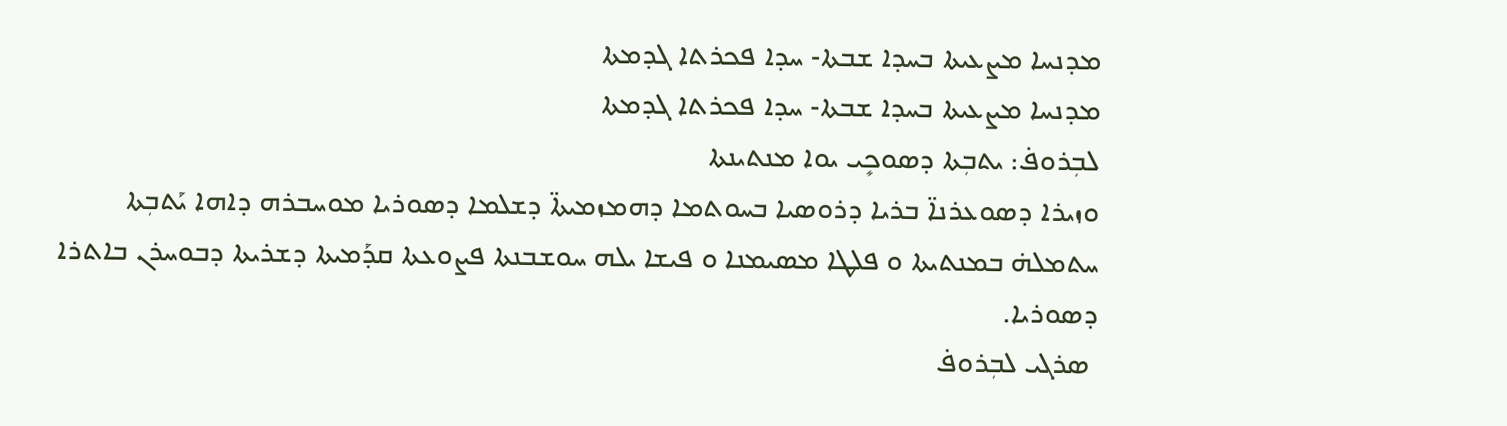ܡܕܢܚܐ ܡܨܥܝܬܐ ܒܚܕܐ ܫܒܬܐ- ܚܕܐ ܦܟܪܬܐ ܓܕܡܬܐ
ܡܕܢܚܐ ܡܨܥܝܬܐ ܒܚܕܐ ܫܒܬܐ- ܚܕܐ ܦܟܪܬܐ ܓܕܡܬܐ
ܠܒܼܪܘܦ̇: ܝܬܒܼܬܐ ܕܣܘܟܻܝ ܝܘܐ ܡܢܬܝܢܬܐ
ܘܙܝܪܐ ܕܣܘܥܪܢܐ̈ ܒܪܝܐ ܕܪܘܣܝܐ ܒܚܘܬܡܐ ܕܗܡܙܡܝܬܐ̈ ܕܫܠܡܐ ܕܣܘܪܝܐ ܡܘܚܒܪܗ ܕܐܗܐ ܝܰܬܒܼܬܐ ܚܬܡܠܗ̇ ܒܡܢܬܝܬܐ ܘ ܦܠܛܐ ܡܣܝܡܢܐ ܘ ܦܝܫܐ ܝܠܗ ܚܘܫܒܢܬܐ ܦܨܘܥܬܐ ܩܕܰܡܝܬܐ ܕܫܪܝܬܐ ܕܒܘܚܪܢ ܒܐܬܪܐ ܕܣܘܪܝܐ.
 ܣܪܓܝ ܠܒܼܪܘܦ̇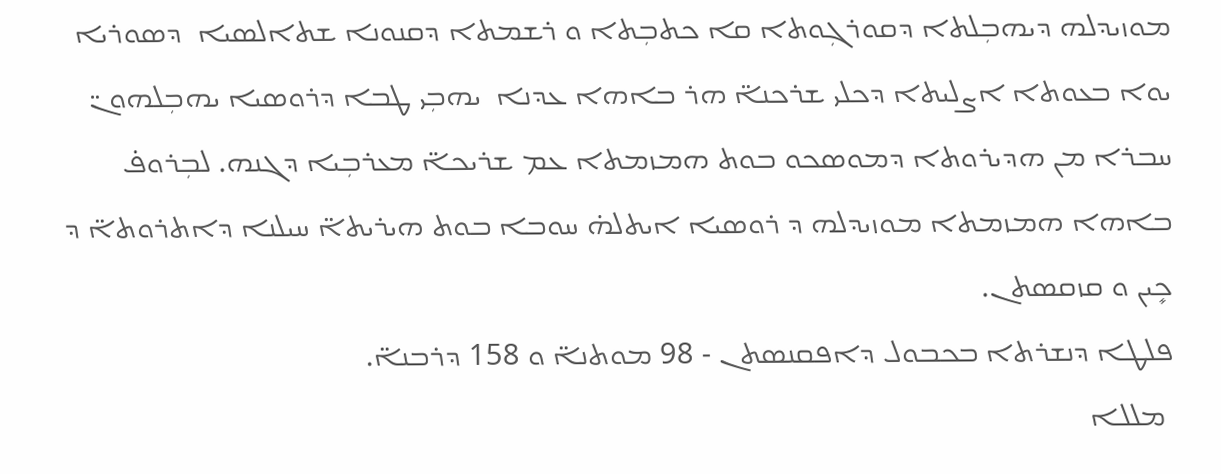ܡܘܙܝܕܠܗ ܕܝܗܒܼܠܬܐ ܕܩܘܪܓܼܘܬܐ ܩܐ ܟܬܒܼܬܐ ܘ ܪܫܡܬܐ ܕܩܢܘܢܐ ܫܬܐܠܣܝܐ  ܕܣܘܪܝܐ ܝܘܐ ܒܥܘܬܐ ܐܨܠܝܬܐ ܕܟܠܝ ܫܪܟܢܐ̈ ܗܪ ܒܐܗܐ ܥܕܢܐ  ܝܗܒܼܝ ܛܒܐ ܕܪܘܣܝܐ ܝܗܒܼܠܗܘܢ̈ ܚܒܪܐ ܡܢ ܗܕܝܪܘܬܐ ܕܡܘܣܟܘ ܒܘܬ ܗܡܙܡܬܐ ܥܡ ܫܪܝܟܐ̈ ܡܥܪܒܼܝܐ ܕܓܢܗ. ܠܒܼܪܘܦ̇ ܒܐܗܐ ܗܡܙܡܬܐ ܡܘܙܝܕܠܗ ܕ ܪܘܣܝܐ ܐܝܬܠܗ̇ ܚܘܒܐ ܒܘܬ ܗܝܪܝܬܐ̈ ܚܝܠܢܐ ܕܐܬܪܘܬܐ̈ ܕ ܟܻܝܢ ܘ ܩܙܩܣܬܢ.
ܦܠܛܐ ܕܢܫܪܬܐ ܒܟܒܘܠ ܕܐܦܩܢܣܬܢ - 98 ܡܘܬܢܐ̈ ܘ 158 ܕܪܒܢܐ̈.
 ܡܠܠܐ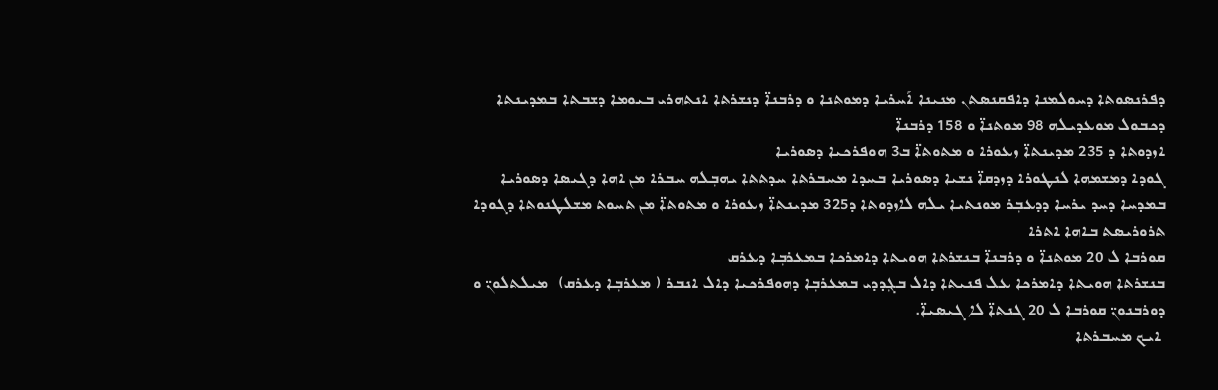ܕܦܪܢܣܘܬܐ ܕܚܘܠܡܢܐ ܕܐܦܩܢܣܬܢ ܡܢܝܢܐ ܐܰܚܪܝܐ ܕܡܘܬܢܐ ܘ ܕܪܒܢܐ̈ ܕܢܫܪܬܐ ܐܢܬܗܪܝ ܒܝܘܡܐ ܕܫܒܬܐ ܒܡܕܝܢܬܐ ܕܟܒܘܠ ܡܘܥܕܝܠܗ 98 ܡܘܬܢܐ̈ ܘ 158 ܕܪܒܢܐ̈
ܐܙܕܘܬܐ ܕ 235 ܡܕܝܢܬܐ̈ ܙܥܘܪܐ ܘ ܡܬܘܬܐ̈ ܒ3 ܗܘܦܪܟܝܐ ܕܣܘܪܝܐ
ܓܘܕܐ ܕܡܫܡܗܐ ܠܢܛܘܪܐ ܕܙܕܩܐ̈ ܢܫܝܐ ܕܣܘܪܝܐ ܒܚܕܐ ܡܚܒܪܬܐ ܚܕܬܬܐ ܝܗܒܼܠܗ ܚܒܪܐ ܡܢ ܐܗܐ ܕܓܝܣܐ ܕܣܘܪܝܐ ܒܡܕܚܐ ܕܚܕ ܝܪܚܐ ܕܕܥܒܼܪ ܡܘܢܬܝܐ ܝܠܗ ܠܐܙܕܘܬܐ ܕ325 ܡܕܝܢܬܐ̈ ܙܥܘܪܐ ܘ ܡܬܘܬܐ̈ ܡܢ ܬܚܘܬ ܡܫܠܛܢܘܬܐ ܕܓܘܕܐ ܬܪܘܪܝܣܬ ܒܐܗܐ ܐܬܪܐ
ܩܘܪܒܐ ܠ 20 ܡܘܬܢܐ̈ ܘ ܕܪܒܢܐ̈ ܒܢܫܪܬܐ ܗܘܝܬܐ ܕܐܡܪܟܐ ܒܡܥܪܒܼܐ ܕܥܪܩ
ܒܢܫܪܬܐ ܗܘܝܬܐ ܕܐܡܪܟܐ ܥܠ ܦܢܝܬܐ ܕܐܠ ܒܓܼܕܕܝ ܒܡܥܪܒܼܐ ܕܗܘܦܪܟܝܐ ܕܐܠ ܐܢܒܪ ( ܡܥܪܒܼܐ ܕܥܪܩ)  ܡܝܠܬܠܘܢ̈ ܘ ܕܘܪܒܢܘܢ̈ ܩܘܪܒܐ ܠ 20 ܓܢܬܐ̈ ܠܐ ܓܝܣܝܐ̈.
 ܐܝܟ ܡܚܒܪܬܐ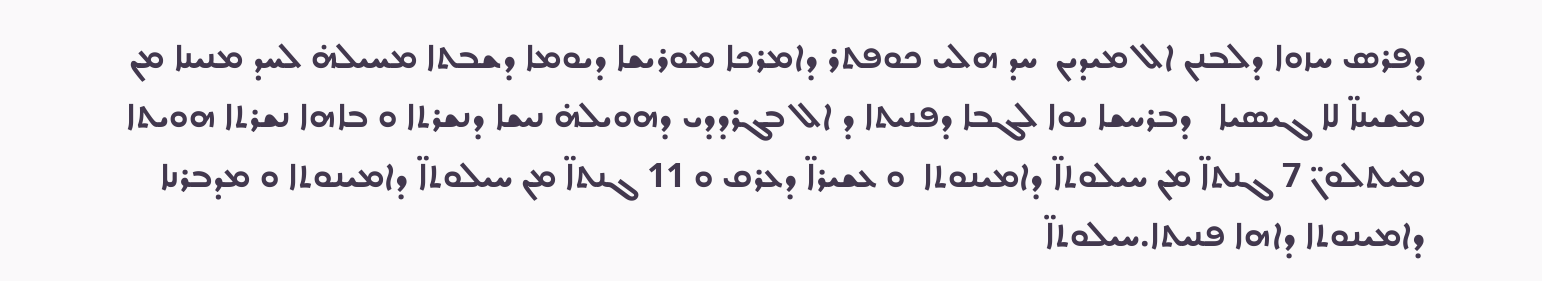ܕܦܪܣ ܚܙܘܐ ܕܠܒܢܢ ܐܠ ܡܝܕܝܢ  ܚܕ ܗܠܝ ܟܘܦܬܪ ܕܐܡܪܟܐ ܡܘܪܝܫܐ ܕܝܘܡܐ ܕܫܒܬܐ ܡܚܝܠܗ̇ ܠܚܕ ܡܢܝܢܐ ܡܢ ܡܫܝܢܐ̈ ܠܐ ܓܝܣܝܐ   ܕܒܪܚܫܐ ܝܘܐ ܠܓܒܐ ܕܦܢܝܬܐ ܕ ܐܠ ܒܓܪܕܕܝ ܕܗܘܝܠܗ̇ ܢܝܫܐ ܕܢܫܪܬܐ ܘ ܒܐܗܐ ܢܫܪܬܐ ܗܘܝܬܐ ܡܝܬܠܘܢ̈ 7 ܓܢܬܐ̈ ܡܢ ܚܝܠܘܬܐ̈ ܕܐܡܝܢܘܬܐ  ܘ ܥܫܝܪܐ̈ ܕܥܪܩ ܘ 11 ܓܢܬܐ̈ ܡܢ ܚܝܠܘܬܐ̈ ܕܐܡܝܢܘܬܐ ܘ ܡܕܒܪܢܐ ܕܐܡܝܢܘܬܐ ܕܐܗܐ ܦܢܝܬܐ.ܚܝܠܘܬܐ̈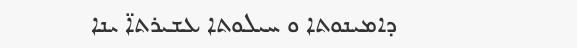ܕܐܡܝܢܘܬܐ ܘ ܚܝܠܘܬܐ ܥܫܝܪܬܐ̈ ܝܢܐ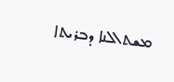ܡܫܬܐܠܢܐ ܕܒܪܝܬܐ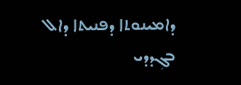ܕܐܡܝܢܘܬܐ ܕܦܢܝܬܐ ܕܐܠ ܒܓܼܕܕܝ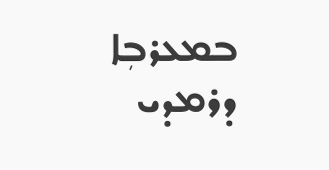ܒܡܥܪܒܼܐ ܕܪܡܕܝ